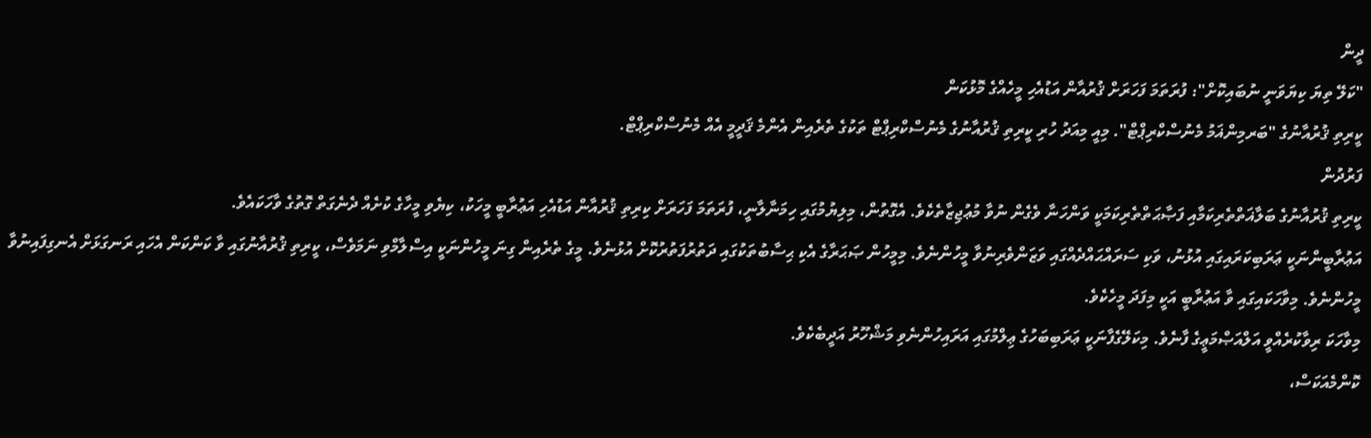ދީން
"ކަލޭ ތިޔަ ކިޔަވަނީ ނުބައިކޮށް": ފުރަތަމަ ފަހަރަށް ޤުރުއާން އަޑުއެހި މީހެއްގެ މޮޅުކަން
ކީރިތި ޤުރުއާނުގެ "ބަރމިންޣަމު މެނުސްކްރިޕްޓް". މިއީ މިއަދު ހުރި ކީރިތި ޤުރުއާނުގެ މެނުސްކްރިޕްޓް ތަކުގެ ތެރެއިން އެންމެ ޤަދީމީ އެއް މެނުސްކްރިޕްޓް.
ފަރުދުން
ކީރިތި ޤުރުއާނުގެ ބަލާޣަތްތެރިކަމާއި ފަޞާޙަތްތެރިކަމަކީ ވަންހަނާ ވެގެން ނުވާ މުޢުޖިޒާތެކެވެ. އެގޮތުން، މިލިޔުމުގައި ހިމަނާލާނީ، ފުރަތަމަ ފަހަރަށް ކިރިތި ޤުރުއާން އަޑުއެހި އަޢުރާބީ މީހަކު، ކިޔެވި މީހާގެ ކުށެއް ދެނެގަތް ގޮތުގެ ވާހަކައެވެ.
އަޢުރާބީންނަކީ ޢަރަބިކަރައިގައި އުޅުނު، ވަކި ސަރައްޙައްދެއްގައި ވަޒަންވެރިނުވާ މީހުންނެވެ. މިމީހުން ޞަޙަރާގެ އެކި ޙިސާބުތަކުގައި ދަތުރުފަތުރުކޮށް އުޅުނެވެ. މީގެ ތެރެއިން ގިނަ މީހުންނަކީ އިސްލާމްވި ނަމަވެސް، ކީރިތި ޤުރުއާނުގައި ވާ ކަންކަން އެހައި ރަނގަޅަށް އެނގިފައިނުވާ މީހުންނެވެ. މިވާހަކައިގައި ވާ އަޢުރާބީ އަކީ މިފަދަ މީހެކެވެ.
މިވާހަކަ ރިވާކުރެއްވީ އަލްއަޞްމަޢީގެ ފާނެވެ. މިކަލޭގެފާނަކީ ޢަރަބިބަހުގެ ޢިލްމުގައި އަރައިހުންނެވި މަޝްހޫރު އަދީބެކެވެ.
ކޮންމެއަކަސް،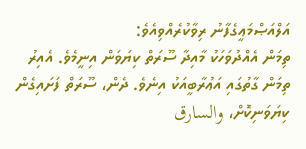އަލްއަޞްމަޢީގެފާނު ރިވާކުރެއްވިއެވެ:
ތިމަން އެއްދުވަހަކު މާއިދާ ސޫރަތް ކިޔަވަން އިނީމެވެ. އެއިރު ތިމަން ގާތުގައި އަޢުރާބީއަކު އިނެވެ. ދެން، ސޫރަތް ފަށައިގެން ކިޔަވަނިކޮށް، والسارق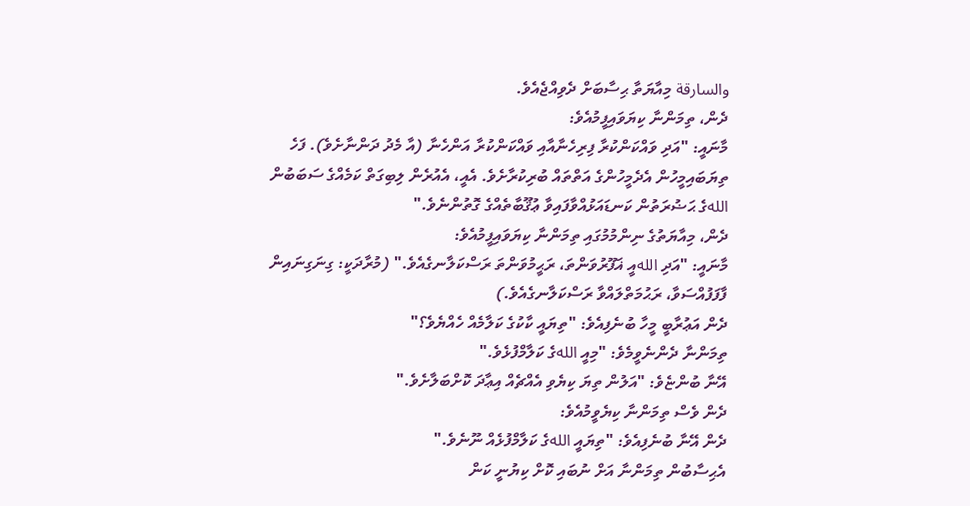والسارقة މިއާޔަތާ ޙިސާބަށް ދެވިއްޖެއެވެ.
ދެން، ތިމަންނާ ކިޔަވައިފީމުއެވެ:
މާނައީ: "އަދި ވައްކަންކުރާ ފިރިހެނާއާއި ވައްކަންކުރާ އަންހެނާ (އާ މެދު ދަންނާށެވެ). ފަހެ ތިޔަބައިމީހުން އެދެމީހުންގެ އަތްތައް ބުރިކުރާށެވެ. އެއީ، އެއުރެން ލިބިގަތް ކަމެއްގެ ސަބަބުން اللهގެ ޙަޟުރަތުން ކަނޑައަޅުއްވާފައިވާ ޢުޤޫބާތެއްގެ ގޮތުންނެވެ."
ދެން، މިއާޔަތުގެ ނިންމުމުގައި ތިމަންނާ ކިޔަވައިފީމުއެވެ:
މާނައީ: "އަދި اللهއީ ޣަފޫރުވަންތަ، ރަޙީމުވަންތަ ރަސްކަލާނގެއެވެ." (މުރާދަކީ: ގިނަގިނައިން ފާފަފުއްސަވާ، ރަޙުމަތްލައްވާ ރަސްކަލާނގެއެވެ.)
ދެން އަޢުރާބީ މީހާ ބުނެފިއެވެ: "ތިޔައީ ކާކުގެ ކަލާމެއް ހެއްޔެވެ؟"
ތިމަންނާ ދެންނެވީމެވެ: "މިއީ اللهގެ ކަލާމްފުޅެވެ."
އޭނާ ބުންޏެވެ: "އަލުން ތިޔަ ކިޔެވި އެއްޗެއް އިޢާދަ ކޮށްބަލާށެވެ."
ދެން ވެސް ތިމަންނާ ކިޔެވީމުއެވެ:
ދެން އޭނާ ބުނެފިއެވެ: "ތިޔައީ اللهގެ ކަލާމްފުޅެއް ނޫނެވެ."
އެޙިސާބުން ތިމަންނާ އަށް ނުބައި ކޮށް ކިޔުނީ ކަން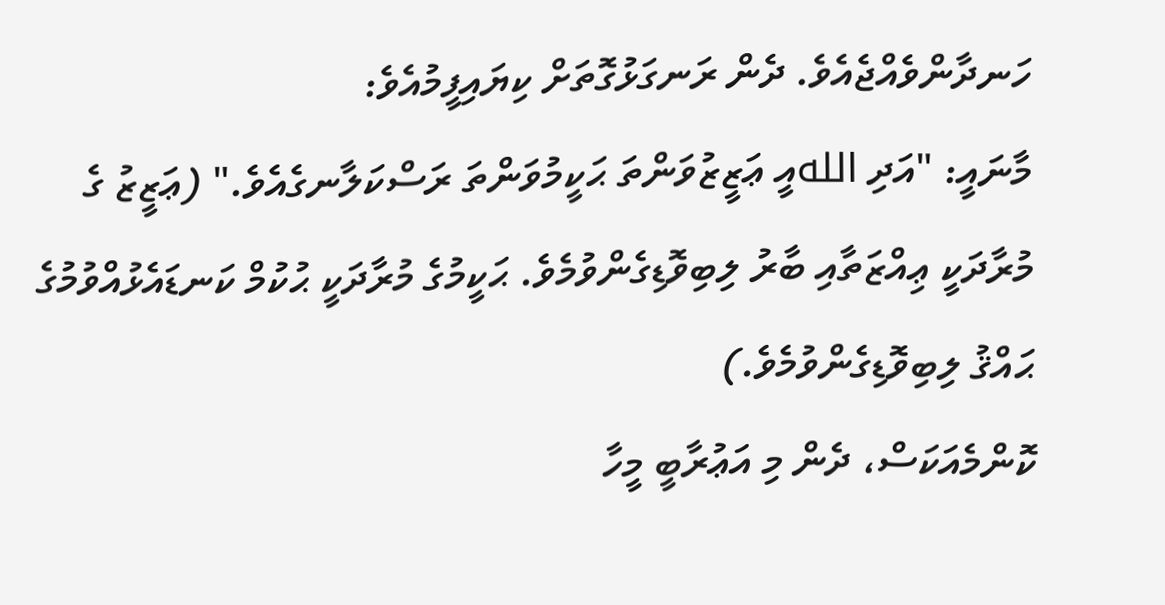ހަނދާންވެއްޖެއެވެ. ދެން ރަނގަޅުގޮތަށް ކިޔައިފީމުއެވެ:
މާނައީ: "އަދި اللهއީ ޢަޒީޒުވަންތަ ޙަކީމުވަންތަ ރަސްކަލާނގެއެވެ." (ޢަޒީޒު ގެ މުރާދަކީ ޢިއްޒަތާއި ބާރު ލިބިވޮޑިގެންވުމެވެ. ޙަކީމުގެ މުރާދަކީ ޙުކުމް ކަނޑައެޅުއްވުމުގެ ޙައްޤު ލިބިވޮޑިގެންވުމެވެ.)
ކޮންމެއަކަސް، ދެން މި އަޢުރާބީ މީހާ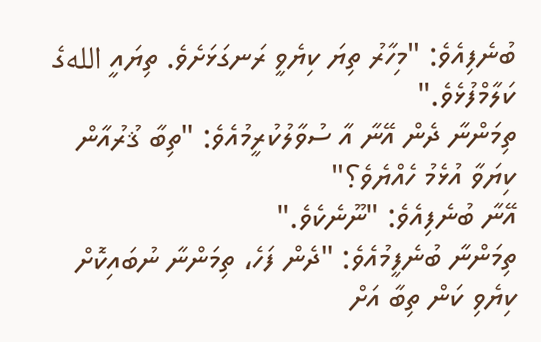ބުނެފިއެވެ: "މިހާރު ތިޔަ ކިޔެވީ ރަނގަޅަށެވެ. ތިޔައީ اللهގެ ކަލާމްފުޅެވެ."
ތިމަންނާ ދެން އޭނާ އާ ސުވާލުކުރީމުއެވެ: "ތިބާ ޤުރުއާން ކިޔަވާ އުޅެމު ހެއްޔެވެ؟"
އޭނާ ބުނެފިއެވެ: "ނޫނެކެވެ."
ތިމަންނާ ބުނެފީމުއެވެ: "ދެން ފަހެ، ތިމަންނާ ނުބައިކޮށް ކިޔެވި ކަން ތިބާ އަށް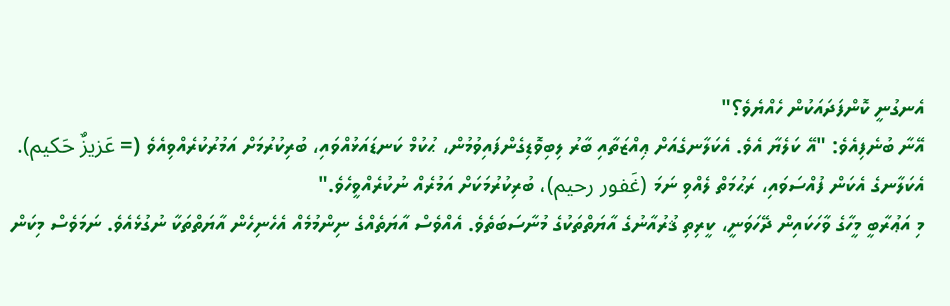އެނގުނީ ކޮންފަދައަކުން ހެއްޔެވެ؟"
އޭނާ ބުނެފިއެވެ: "އޭ ކަލެޔާ އެވެ. އެކަލާނގެއަށް ޢިއްޒަތާއި ބާރު ލިބިވޮޑިގެންފައިވުމުން، ޙުކުމް ކަނޑައަޅުއްވައި، ބުރިކުރުމަށް އަމުރުކުރެއްވިއެވެ (= عَزيزٌ حَكيم). އެކަލާނގެ އެކަން ފުއްސަވައި، ރަޙުމަތް ލެއްވި ނަމަ (غَفور رحيم)، ބުރިކުރުމަކަށް އަމުރެއް ނުކުރެއްވީހެވެ."
މި އަޢުރާބީ މީހާގެ ވާހަކައިން ދޭހަވަނީ، ކީރިތި ޤުރުއާނުގެ އާޔަތްތަކުގެ މުނާސަބަތެވެ. އެއްވެސް އާޔަތެއްގެ ނިންމުމެއް އެހެނިހެން އާޔަތްތަކާ ނުގުޅެއެވެ. ނަމަވެސް މިކަން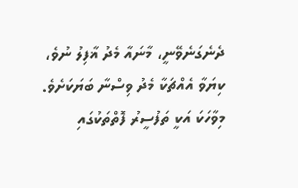ދެނެގަނެވޭނީ، މާނައާ މެދު ޣާފިލު ނުވެ، ކިޔަވާ އެއްޗަކާ މެދު ވިސްނާ ބަޔަކަށެވެ.
މިވާހަކަ އަކީ ތަފުސީރު ފޮތްތަކުގައި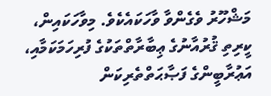މަޝްހޫރު ވެގެންވާ ވާހަކައެކެވެ. މިވާހަކައިން، ކީރިތި ޤުރުއާނުގެ ޢިބާރާތްތަކުގެ ފުރިހަމަކަމާއި، އަޢުރާބީންގެ ފަޞާޙަތްތެރިކަން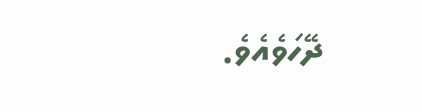ދޭހަވެއެވެ.